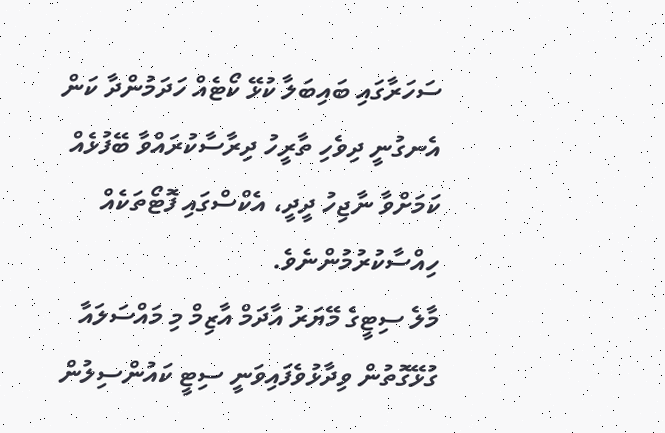ސަހަރާގައި ބައިބަލާ ކުޅޭ ކޯޓެއް ހަދަމުންދާ ކަން އެނގުނީ ދިވެހި ތާރީހު ދިރާސާކުރައްވާ ބޭފުޅެއް ކަމަށްވާ ނާޖިހު ދީދީ، އެކްސްގައި ފޮޓޯތަކެއް ހިއްސާކުރުމުންނެވެ.
މާލެ ސިޓީގެ މޭޔަރު އާދަމް އާޒިމް މި މައްސަލައާ ގުޅޭގޮތުން ވިދާޅުވެފައިވަނީ ސިޓީ ކައުންސިލުން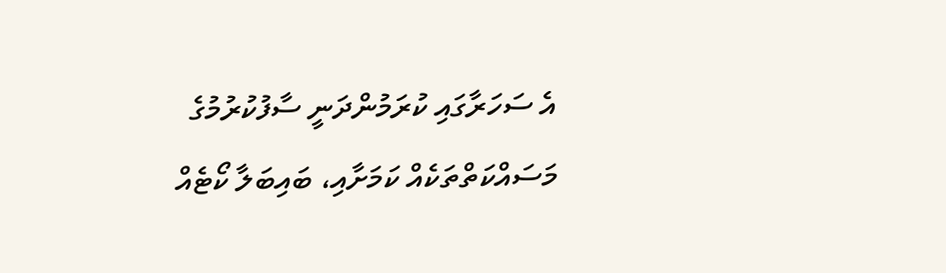އެ ސަހަރާގައި ކުރަމުންދަނީ ސާފުކުރުމުގެ މަސައްކަތްތަކެއް ކަމަށާއި، ބައިބަލާ ކޯޓެއް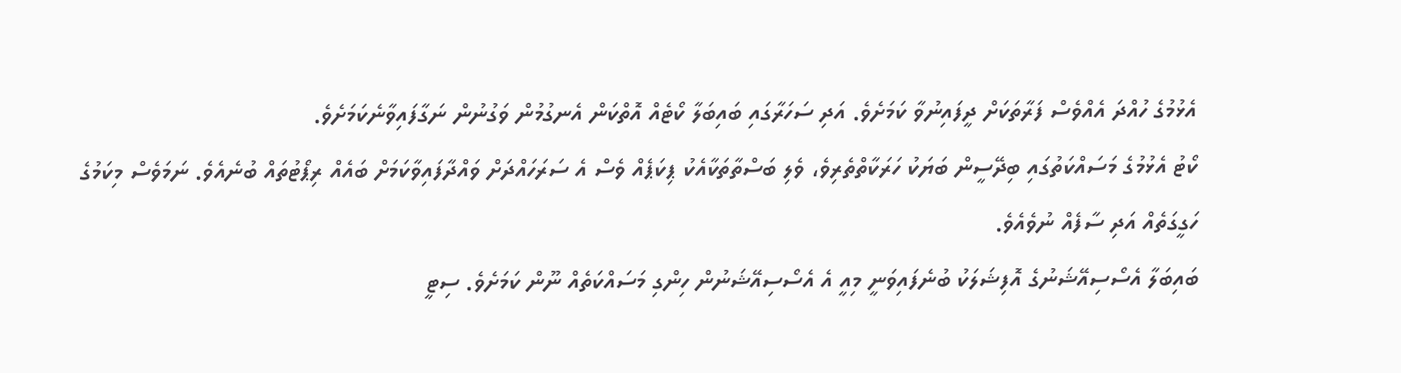އެޅުމުގެ ހުއްދަ އެއްވެސް ފަރާތަކަށް ދީފައިނުވާ ކަމަށެވެ. އަދި ސަހަރާގައި ބައިބަލާ ކޯޓެއް އޮތްކަން އެނގުމުން ވަގުނުން ނަގާފައިވާނެކަމަށެވެ.
ކޯޓު އެޅުމުގެ މަސައްކަތުގައި ބިދޭސީން ބަޔަކު ހަރަކާތްތެރިވެ، ވެލި ބަސްތާތަކާއެކު ޕިކަޕެއް ވެސް އެ ސަރަހައްދަށް ވައްދާފައިވާކަމަށް ބައެއް ރިޕޯޓުތައް ބުނެއެވެ. ނަމަވެސް މިކަމުގެ ހަގީގަތެއް އަދި ސާފެއް ނުވެއެވެ.
ބައިބަލާ އެސޯސިއޭޝަނުގެ އޮފިޝަލަކު ބުނެފައިވަނީ މިއީ އެ އެސޯސިއޭޝަނުން ހިންގި މަސައްކަތެއް ނޫން ކަމަށެވެ. ސިޓީ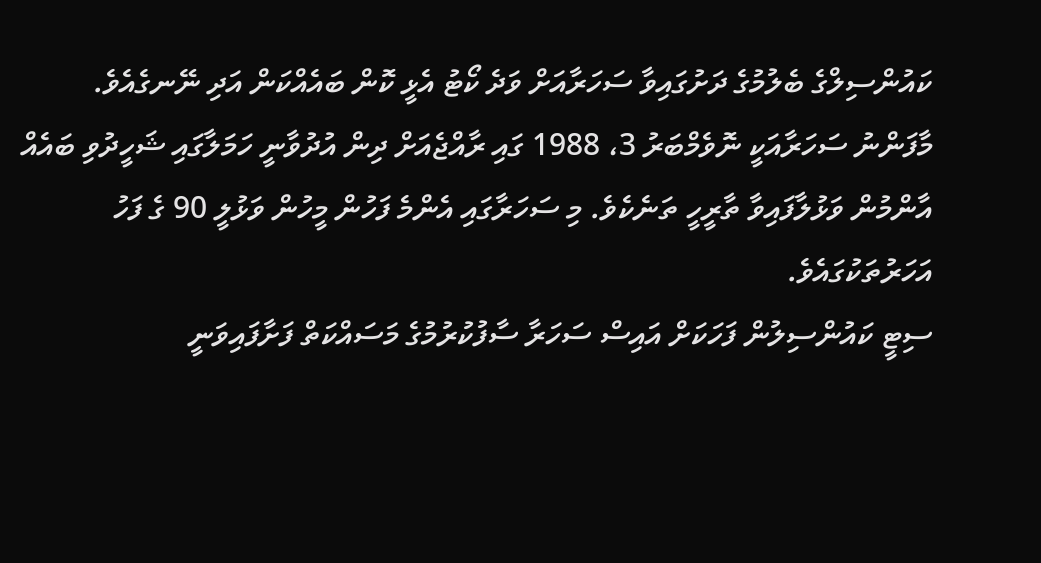ކައުންސިލްގެ ބެލުމުގެ ދަށުގައިވާ ސަހަރާއަށް ވަދެ ކޯޓު އެޅީ ކޮން ބައެއްކަން އަދި ނޭނގެއެވެ.
މާފަންނު ސަހަރާއަކީ ނޮވެމްބަރު 3، 1988 ގައި ރާއްޖެއަށް ދިން އުދުވާނީ ހަމަލާގައި ޝަހީދުވި ބައެއް އާންމުން ވަޅުލާފައިވާ ތާރީހީ ތަނެކެވެ. މި ސަހަރާގައި އެންމެ ފަހުން މީހުން ވަޅުލީ 90 ގެ ފަހު އަހަރުތަކުގައެވެ.
ސިޓީ ކައުންސިލުން ފަހަކަށް އައިސް ސަހަރާ ސާފުކުރުމުގެ މަސައްކަތް ފަށާފައިވަނީ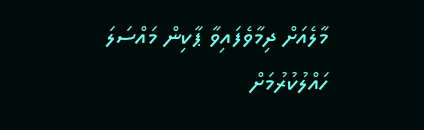މާލެއަށް ދިމާވެފައިވާ ޕާކިން މައްސަލަ ހައްލުކުރުމަށް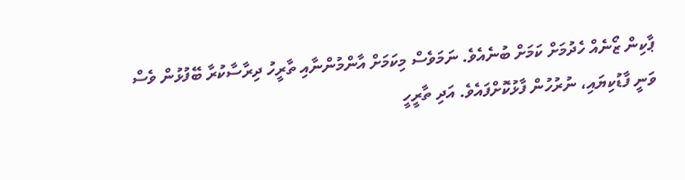ޕާކިން ޒޯނެއް ހެދުމަށް ކަމަށް ބުނެއެވެ. ނަމަވެސް މިކަމަށް އާންމުންނާއި ތާރީހު ދިރާސާކުރާ ބޭފުޅުން ވެސް ވަނީ ފާޑުކިޔައި، ނުރުހުން ފާޅުކޮށްފައެވެ. އަދި ތާރީހީ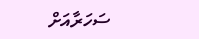ސަހަރާއަށް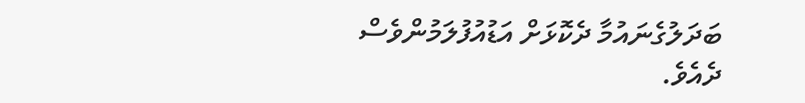ބަދަލުގެނައުމާ ދެކޮޅަށް އަޑުއުފުލަމުންވެސް ދެއެވެ.